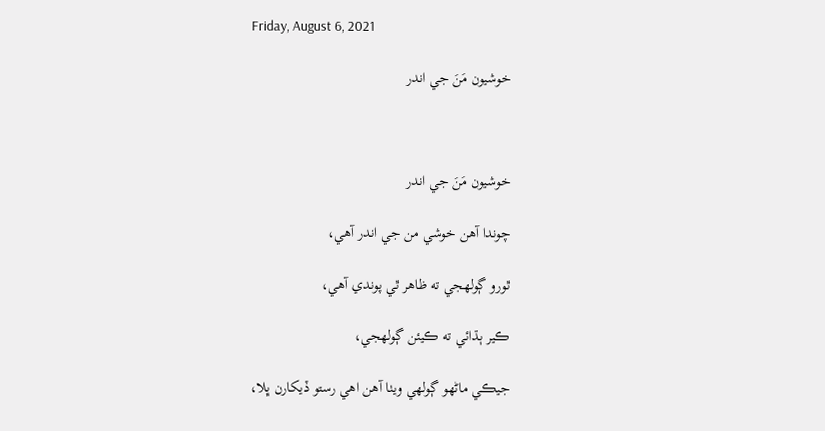Friday, August 6, 2021

خوشيون مَنَ جي اندر



خوشيون مَنَ جي اندر

چوندا آهن خوشي من جي اندر آهي،

ٿورو ڳولهجي ته ظاهر ٿي پوندي آهي،

ڪير ٻڌائي ته ڪيئن ڳولهجي،

جيڪي ماڻهو ڳولهي ويٺا آهن اهي رستو ڏيکارن ڀلا،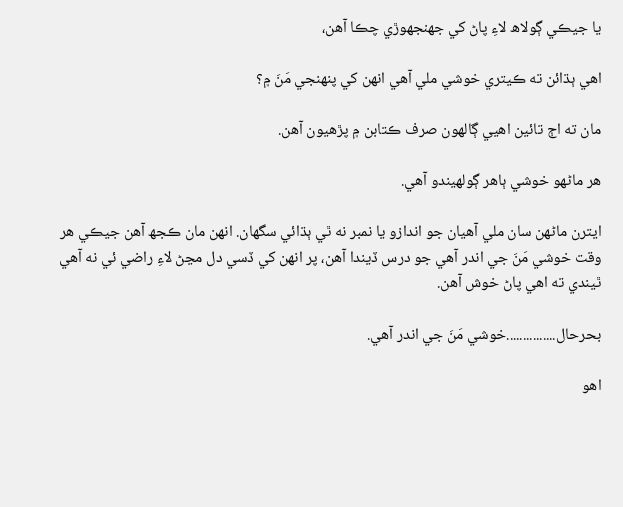يا جيڪي ڳولاھ لاءِ پاڻ کي جھنجھوڙي چڪا آهن،

اهي ٻڌائن ته ڪيتري خوشي ملي آهي انهن کي پنهنجي مَنَ ۾؟

مان ته اڄ تائين اهيي ڳالهون صرف ڪتابن ۾ پڙهيون آهن.

هر ماڻهو خوشي ٻاهر ڳولهيندو آهي.

ايترن ماڻهن سان ملي آهيان جو اندازو يا نمبر نه ٿي ٻڌائي سگھان. انهن مان ڪجھ آهن جيڪي هر وقت خوشي مَنَ جي اندر آهي جو درس ڏيندا آهن، پر انهن کي ڏسي دل مڃڻ لاءِ راضي ئي نه آهي ٿيندي ته اهي پاڻ خوش آهن.

بحرحال...............خوشي مَنَ جي اندر آهي.

اهو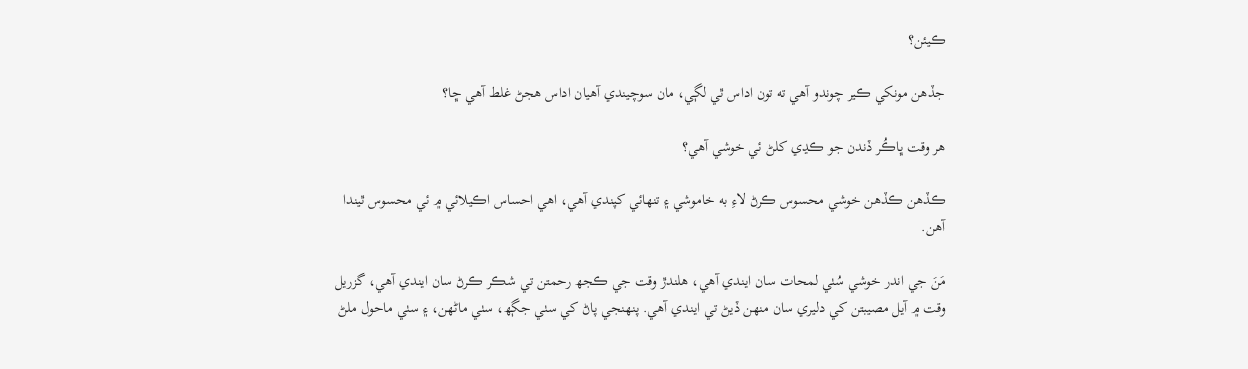ڪيئن؟

جڏهن مونکي ڪير چوندو آهي ته تون اداس ٿي لڳي، مان سوچيندي آهيان اداس هجڻ غلط آهي ڇا؟

هر وقت ڀاڪُر ڏندن جو ڪڍي کلڻ ئي خوشي آهي؟

ڪڏهن ڪڏهن خوشي محسوس ڪرڻ لاءِ به خاموشي ۽ تنهائي کپندي آهي، اهي احساس اڪيلائي ۾ ئي محسوس ٿيندا آهن.

مَنَ جي اندر خوشي سُٺي لمحات سان ايندي آهي، هلندڙ وقت جي ڪجھ رحمتن تي شڪر ڪرڻ سان ايندي آهي، گزريل وقت ۾ آيل مصيبتن کي دليري سان منهن ڏيڻ تي ايندي آهي. پنهنجي پاڻ کي سٺي جڳھ، سٺي ماڻهن، ۽ سٺي ماحول ملڻ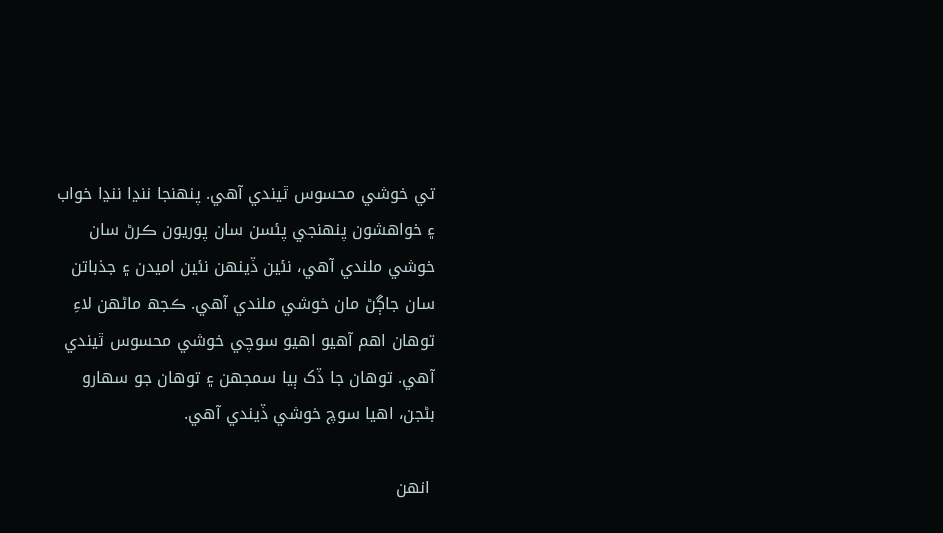تي خوشي محسوس ٿيندي آهي. پنهنجا ننڍا ننڍا خواب ۽ خواهشون پنهنجي پئسن سان پوريون ڪرڻ سان خوشي ملندي آهي، نئين ڏينهن نئين اميدن ۽ جذباتن سان جاڳڻ مان خوشي ملندي آهي. ڪجھ ماڻهن لاءِ توهان اهم آهيو اهيو سوچي خوشي محسوس ٿيندي آهي. توهان جا ڏک ٻيا سمجھن ۽ توهان جو سهارو بڻجن، اهيا سوچ خوشي ڏيندي آهي.

 انهن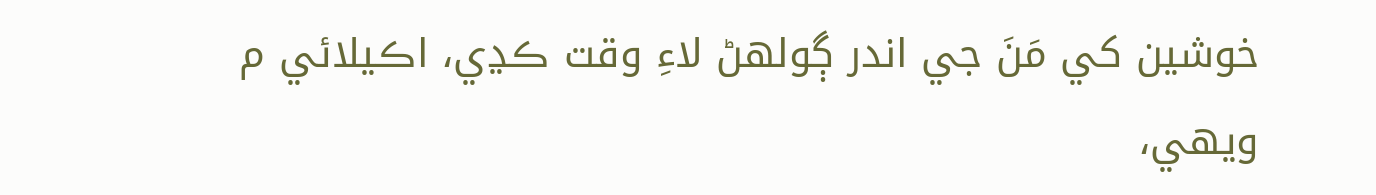خوشين کي مَنَ جي اندر ڳولهڻ لاءِ وقت ڪڍي، اڪيلائي م ويهي،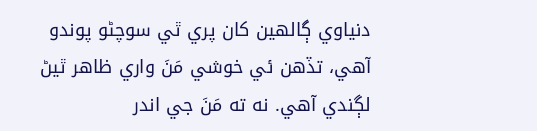دنياوي ڳالهين کان پري ٿي سوچڻو پوندو آهي، تڏهن ئي خوشي مَنَ واري ظاهر ٿيڻ لڳندي آهي. نه ته مَنَ جي اندر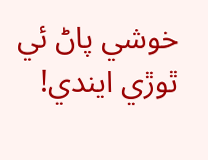خوشي پاڻ ئي ٿوڙي ايندي!